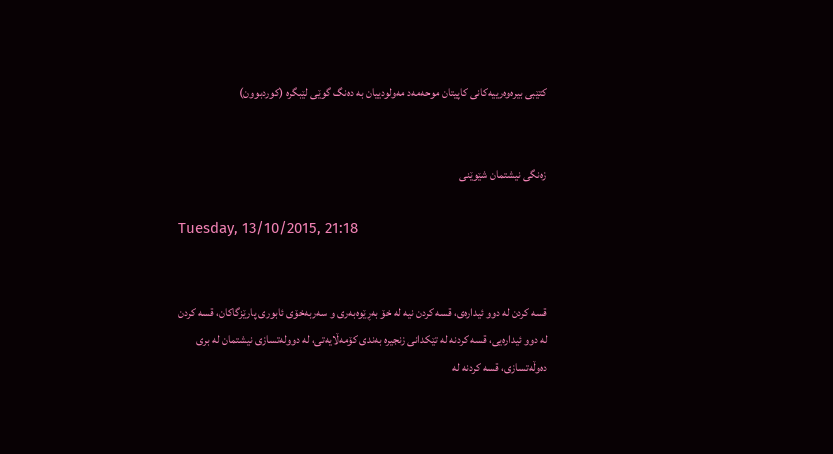کتێبی بیرەوەرییەکانی کاپیتان موحەمەد مەولودییان بە دەنگ گوێی لێبگرە (کوردبوون)


زه‌نگی نیشتمان شێوێنی

Tuesday, 13/10/2015, 21:18


قسه‌ كردن له‌ دوو ئیداره‌ی، قسه‌ كردن نیه‌ له‌ خۆ به‌ڕێوه‌به‌ری و سه‌ربه‌خۆی ئابوری پارێزگاكان، قسه‌ كردن له‌ دوو ئیداره‌یی، قسه‌ كردنه‌ له‌ تێكدانی زنجیره‌ به‌ندی كۆمه‌ڵایه‌تی، له‌ دووله‌تسازی نیشتمان له‌ بری ده‌وڵه‌تسازی، قسه‌ كردنه‌ له‌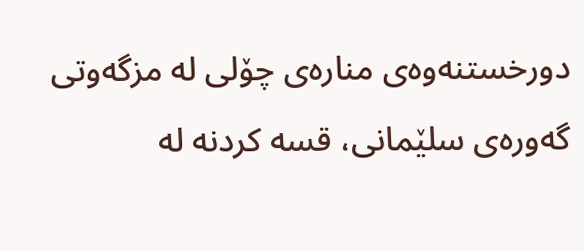دورخستنه‌وه‌ی مناره‌ی چۆلی له‌ مزگه‌وتی گه‌وره‌ی سلێمانی، قسه‌ كردنه‌ له‌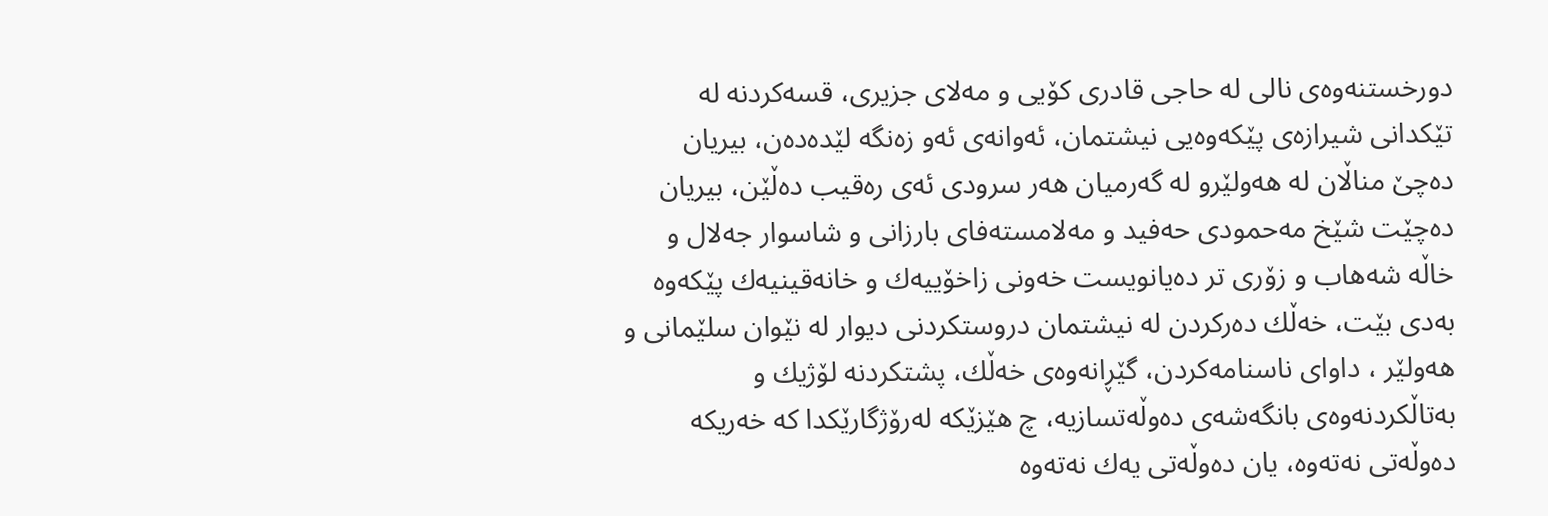دورخستنه‌وه‌ی نالی له‌ حاجی قادری كۆیی و مه‌لای جزیری، قسه‌كردنه‌ له‌ تێكدانی شیرازه‌ی پێكه‌وه‌یی نیشتمان، ئه‌وانه‌ی ئه‌و زه‌نگه‌ لێده‌ده‌ن، بیریان ده‌چێ‌ مناڵان له‌ هه‌ولێرو له‌ گه‌رمیان هه‌ر سرودی ئه‌ی ره‌قیب ده‌ڵێن، بیریان ده‌چێت شێخ مه‌حمودی حه‌فید و مه‌لامسته‌فای بارزانی و شاسوار جه‌لال و خاڵه‌ شه‌هاب و زۆری تر ده‌یانویست خه‌ونی زاخۆییه‌ك و خانه‌قینیه‌ك پێكه‌وه‌ به‌دی بێت، خه‌ڵك ده‌ركردن له‌ نیشتمان دروستكردنی دیوار له‌ نێوان سلێمانی و هه‌ولێر ، داوای ناسنامه‌كردن، گێڕانه‌وه‌ی خه‌ڵك، پشتكردنه‌ لۆژیك و به‌تاڵكردنه‌وه‌ی بانگه‌شه‌ی ده‌وڵه‌تسازیه‌، چ هێزێكه‌ له‌رۆژگارێكدا كه‌ خه‌ریكه‌ ده‌وڵه‌تی نه‌ته‌وه‌، یان ده‌وڵه‌تی یه‌ك نه‌ته‌وه‌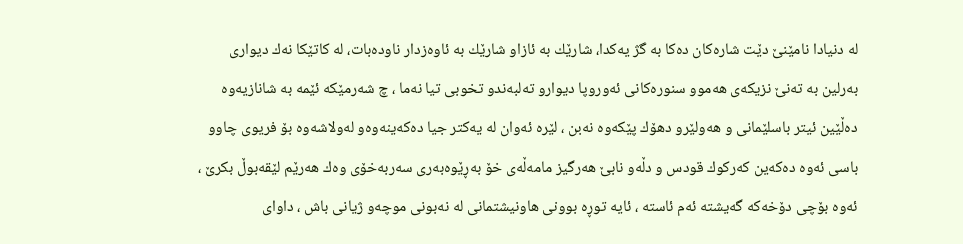له‌ دنیادا نامێنێ‌ دێت شاره‌كان ده‌كا به‌ گژ یه‌كدا، شارێك به‌ ئازاو شارێك به‌ ئاوه‌زدار ناوده‌بات، له‌ كاتێكا نه‌ك دیواری به‌رلین به‌ ته‌نێ‌ نزیكه‌ی هه‌موو سنوره‌كانی ئه‌وروپا دیوارو ته‌لبه‌ندو تخوبی تیا نه‌ما ، چ شه‌رمێكه‌ ئێمه‌ به‌ شانازیه‌وه‌ ده‌ڵێین ئیتر باسلێمانی و هه‌ولێرو دهۆك پێكه‌وه‌ نه‌بن ، لێره‌ ئه‌وان له‌ یه‌كتر جیا ده‌كه‌ینه‌وه‌و له‌ولاشه‌وه‌ بۆ فریوی چاوو باسی ئه‌وه‌ ده‌كه‌ین كه‌ركوك قودس و دڵه‌و نابێ‌ هه‌رگیز مامه‌ڵه‌ی خۆ به‌ڕێوه‌به‌ری سه‌ربه‌خۆی وه‌ك هه‌رێم لێقه‌بوڵ بكرێ‌ ، ئه‌وه‌ بۆچی دۆخه‌كه‌ گه‌یشته‌ ئه‌م ئاسته‌ ، ئایه‌ توڕه‌ بوونی هاونیشتمانی له‌ نه‌بونی موچه‌و ژیانی باش ، داوای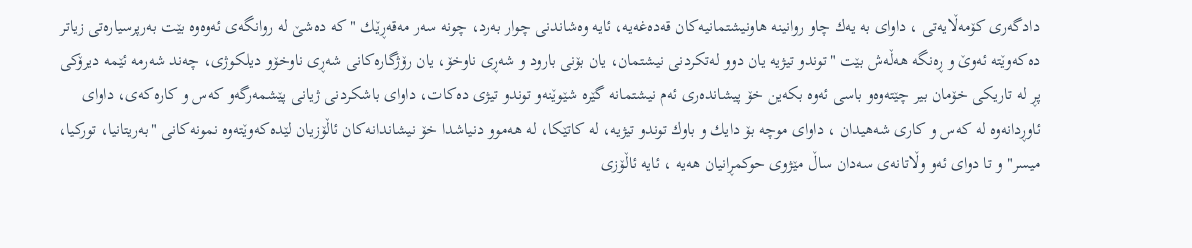دادگه‌ری كۆمه‌ڵایه‌تی ، داوای به‌ یه‌ك چاو روانینه‌ هاونیشتمانیه‌كان قه‌ده‌غه‌یه‌، ئایه‌ وه‌شاندنی چوار به‌رد، چونه‌ سه‌ر مه‌قه‌ڕێك "كه‌ ده‌شێ‌ له‌ روانگه‌ی ئه‌وه‌وه‌ بێت به‌رپرسیاره‌تی زیاتر ده‌كه‌وێته‌ ئه‌وێ‌ و ڕه‌نگه‌ هه‌ڵه‌ش بێت "توندو تیژیه‌ یان دوو له‌تكردنی نیشتمان، یان بۆنی بارود و شه‌ڕی ناوخۆ، یان رۆژگاره‌كانی شه‌ڕی ناوخۆو دیلكوژی، چه‌ند شه‌رمه‌ ئێمه‌ دیرۆكی پڕ له‌ تاریكی خۆمان بیر چێته‌وه‌و باسی ئه‌وه‌ بكه‌ین خۆ پیشانده‌ری ئه‌م نیشتمانه‌ گێره‌ شێوێنه‌و توندو تیژی ده‌كات، داوای باشكردنی ژیانی پێشمه‌رگه‌و كه‌س و كاره‌كه‌ی، داوای ئاوڕدانه‌وه‌ له‌ كه‌س و كاری شه‌هیدان ، داوای موچه‌ بۆ دایك و باوك توندو تیژیه‌، له‌ كاتێكا، له‌ هه‌موو دنیاشدا خۆ نیشاندانه‌كان ئاڵۆزیان لێده‌كه‌وێته‌وه‌ نمونه‌كانی "به‌ریتانیا، توركیا، میسر" و تا دوای ئه‌و وڵاتانه‌ی سه‌دان ساڵ مێژوی حوكمڕانیان هه‌یه‌ ، ئایه‌ ئاڵۆزی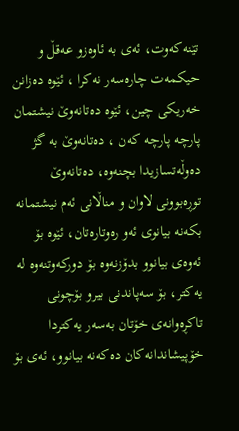تێنه‌كه‌وت، ئه‌ی به‌ ئاوه‌زو عه‌قڵ و حیكمه‌ت چاره‌سه‌ر نه‌كرا ، ئێوه‌ ده‌زانن خه‌ریكی چین، ئێوه‌ ده‌تانه‌وێ‌ نیشتمان پارچه‌ پارچه‌ كه‌ن ، ده‌تانه‌وێ‌ به‌ گژ ده‌وڵه‌تسازیدا بچنه‌وه‌، ده‌تانه‌وێ‌ توڕه‌بوونی لاوان و مناڵانی ئه‌م نیشتمانه‌ بكه‌نه‌ بیانوی ئه‌و ره‌وتاره‌تان، ئێوه‌ بۆ ئه‌وه‌ی بیانوو بدۆزنه‌وه‌ بۆ دوركه‌وتنه‌وه‌ له‌ یه‌كتر، بۆ سه‌پاندنی بیرو بۆچونی تاكڕه‌وانه‌ی خۆتان به‌سه‌ر یه‌كتردا خۆپیشاندانه‌كان ده‌كه‌نه‌ بیانوو، ئه‌ی بۆ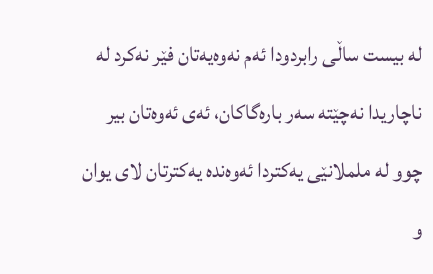له‌ بیست ساڵی رابردودا ئه‌م نه‌وه‌یه‌تان فێر نه‌كرد له‌ ناچاریدا نه‌چێته‌ سه‌ر باره‌گاكان، ئه‌ی ئه‌وه‌تان بیر چوو له‌ ململانێی یه‌كتردا ئه‌وه‌نده‌ یه‌كترتان لای یوان و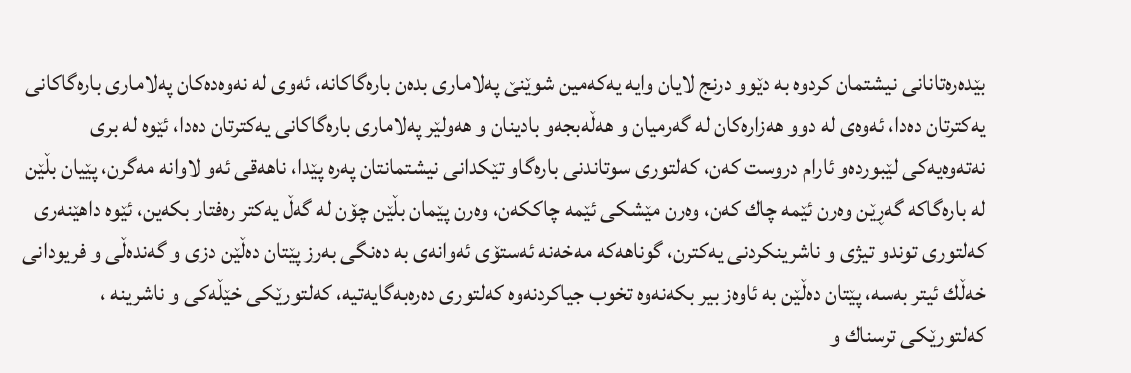بێده‌ره‌تانانی نیشتمان كردوه‌ به‌ دێوو درنج لایان وایه‌ یه‌كه‌مین شوێنێ‌ په‌لاماری بده‌ن باره‌گاكانه‌، ئه‌وی له‌ نه‌وه‌ده‌كان په‌لاماری باره‌گاكانی یه‌كترتان ده‌دا، ئه‌وه‌ی له‌ دوو هه‌زاره‌كان له‌ گه‌رمیان و هه‌ڵه‌بجه‌و بادینان و هه‌ولێر په‌لاماری باره‌گاكانی یه‌كترتان ده‌دا، ئێوه‌ له‌ بری نه‌ته‌وه‌یه‌كی لێبورده‌و ئارام دروست كه‌ن، كه‌لتوری سوتاندنی باره‌گاو تێكدانی نیشتمانتان په‌ره‌ پێدا، ناهه‌قی ئه‌و لاوانه‌ مه‌گرن، پێیان بڵێن له‌ باره‌گاكه‌ گه‌ڕێن وه‌رن ئێمه‌ چاك كه‌ن، وه‌رن مێشكی ئێمه‌ چاككه‌ن، وه‌رن پێمان بڵێن چۆن له‌ گه‌ڵ یه‌كتر ره‌فتار بكه‌ین، ئێوه‌ داهێنه‌ری كه‌لتوری توندو تیژی و ناشرینكردنی یه‌كترن، گوناهه‌كه‌ مه‌خه‌نه‌ ئه‌ستۆی ئه‌وانه‌ی به‌ ده‌نگی به‌رز پێتان ده‌ڵێن دزی و گه‌نده‌ڵی و فریودانی خه‌ڵك ئیتر به‌سه‌، پێتان ده‌ڵێن به‌ ئاوه‌ز بیر بكه‌نه‌وه‌ تخوب جیاكردنه‌وه‌ كه‌لتوری ده‌ره‌به‌گایه‌تیه‌، كه‌لتورێكی خێڵه‌كی و ناشرینه‌ ، كه‌لتورێكی ترسناك و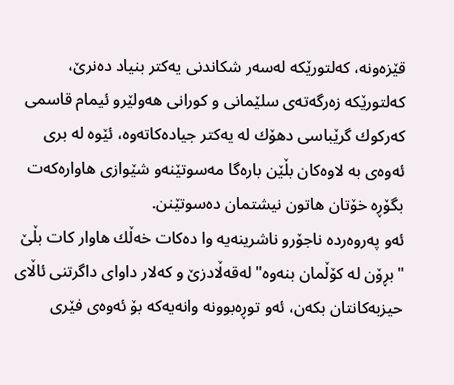قێزه‌ونه‌، كه‌لتورێكه‌ له‌سه‌ر شكاندنی یه‌كتر بنیاد ده‌نرێ‌، كه‌لتورێكه‌ زه‌رگه‌ته‌ی سلێمانی و كورانی هه‌ولێرو ئیمام قاسمی كه‌ركوك گرێباسی دهۆك له‌ یه‌كتر جیاده‌كاته‌وه‌، ئێوه‌ له‌ بری ئه‌وه‌ی به‌ لاوه‌كان بڵێن باره‌گا مه‌سوتێنه‌و شێوازی هاواره‌كه‌ت بگۆڕه‌ خۆتان هاتون نیشتمان ده‌سوتێنن.
ئه‌و په‌روه‌رده‌ ناجۆرو ناشرینه‌یه‌ وا ده‌كات خه‌ڵك هاوار كات بڵێ‌ "بڕۆن له‌ كۆڵمان بنه‌وه‌" له‌قه‌ڵادزێ‌ و كه‌لار داوای داگرتنی ئاڵای حیزبه‌كانتان بكه‌ن، ئه‌و توڕه‌بوونه‌ وانه‌یه‌كه‌ بۆ ئه‌وه‌ی فێری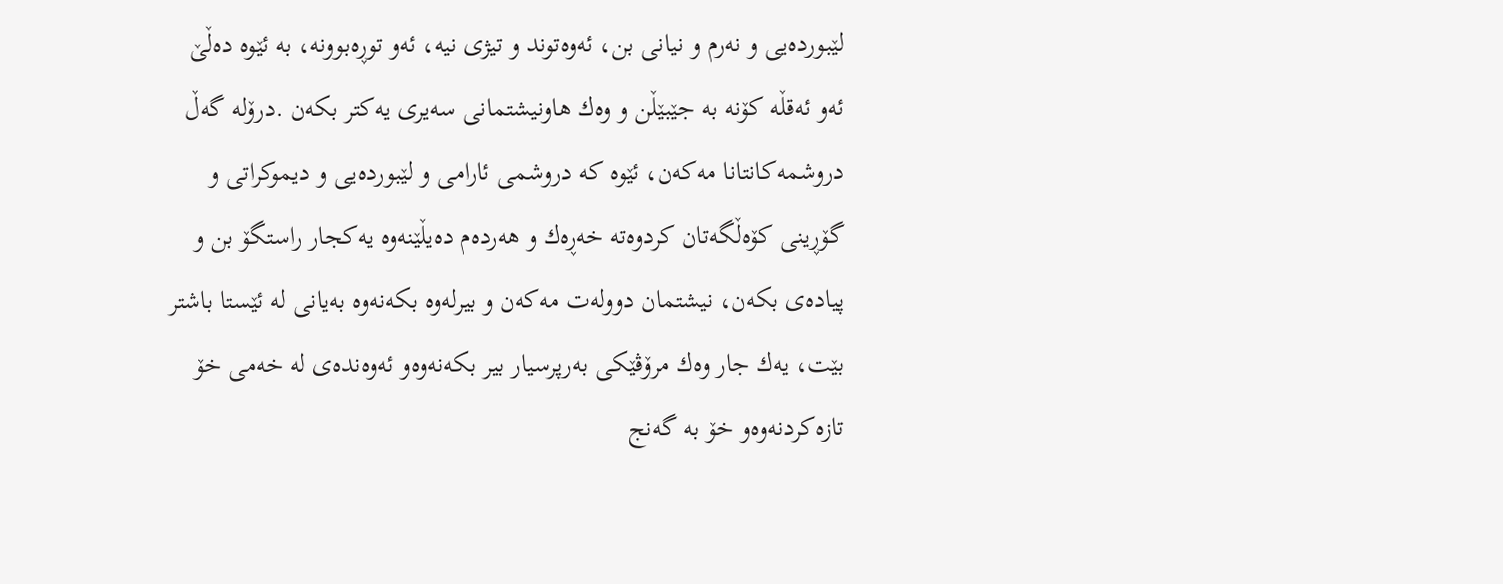لێبورده‌یی و نه‌رم و نیانی بن، ئه‌وه‌توند و تیژی نیه‌، ئه‌و توڕه‌بوونه‌، به‌ ئێوه‌ ده‌ڵێ‌ ئه‌و ئه‌قڵه‌ كۆنه‌ به‌ جێبێڵن و وه‌ك هاونیشتمانی سه‌یری یه‌كتر بكه‌ن .درۆله‌ گه‌ڵ دروشمه‌كانتانا مه‌كه‌ن، ئێوه‌ كه‌ دروشمی ئارامی و لێبورده‌یی و دیموكراتی و گۆڕینی كۆه‌ڵگه‌تان كردوه‌ته‌ خه‌ڕه‌ك و هه‌رده‌م ده‌یڵێنه‌وه‌ یه‌كجار راستگۆ بن و پیاده‌ی بكه‌ن، نیشتمان دووله‌ت مه‌كه‌ن و بیرله‌وه‌ بكه‌نه‌وه‌ به‌یانی له‌ ئێستا باشتر بێت، یه‌ك جار وه‌ك مرۆڤێكی به‌رپرسیار بیر بكه‌نه‌وه‌و ئه‌وه‌نده‌ی له‌ خه‌می خۆ تازه‌كردنه‌وه‌و خۆ به‌ گه‌نج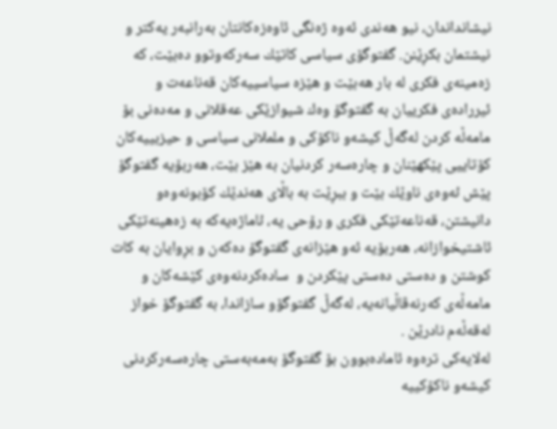نیشانداندان، نیو هه‌ندی ئه‌وه‌ ژه‌نگی ئاوه‌زه‌كانتان به‌رانبه‌ر یه‌كتر و نیشتمان بكڕێنن. گفتوگۆی سیاسی كاتێك سه‌ركه‌وتوو ده‌بێت، كه‌ زه‌مینه‌ی فكری له‌ بار هه‌بێت و هێزه‌ سیاسییه‌كان قه‌ناعه‌ت و ئیرراده‌ی فكرییان به‌ گفتوگۆ وه‌ك شیوازێكی عه‌قلانی و مه‌ده‌نی بۆ مامه‌ڵه‌ كردن له‌گه‌ڵ كیشه‌و ناكۆكی و ململانی سیاسی و حیزبییه‌كان كۆتاییی پێكهێنان و چاره‌سه‌ر كردنیان به‌ هێز بێت، هه‌ربۆیه‌ گفتوگۆ پێش ئه‌وه‌ی ناوێك بێت و ببڕێت به‌ باڵای هه‌ندێك كۆبونه‌وه‌و دانیشتن، قه‌ناعه‌تێكی فكری و رۆحی یه‌، ئاماژه‌یه‌كه‌ به‌ زه‌هینه‌تێكی ئاشتیخوازانه‌، هه‌ربۆیه‌ ئه‌و هێزانه‌ی گفتوگۆ ده‌كه‌ن و بڕوایان به‌ كات كوشتن و ده‌ستی ده‌ستی پێكردن و  ساده‌كردنه‌وه‌ی كێشه‌كان و مامه‌ڵه‌ی كه‌رنه‌ڤاڵیانه‌یه‌، له‌گه‌ڵ گفتوگۆو سازاندا، به‌ گفتوگۆ خواز  له‌قه‌ڵه‌م نادرێن .
له‌لایه‌كی تره‌وه‌ ئاماده‌بوون بۆ گفتوگۆ به‌مه‌به‌ستی چاره‌سه‌ركردنی كیشه‌و ناكۆكییه‌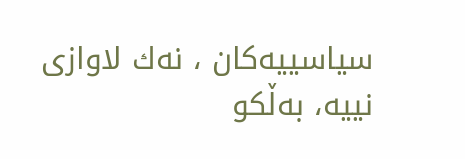سیاسییه‌كان ، نه‌ك لاوازی نییه‌، به‌ڵكو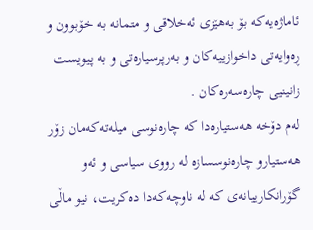ئاماژه‌یه‌كه‌ بۆ به‌هێزی ئه‌خلاقی و متمانه‌ به‌ خۆبوون و ڕه‌وایه‌تی داخوازییه‌كان و به‌رپرسیاره‌تی و به‌ پیویست زانینیی چاره‌سه‌ره‌كان .
له‌م دۆخه‌ هه‌ستیاره‌دا كه‌ چاره‌نوسی میله‌ته‌كه‌مان زۆر هه‌ستیارو چاره‌نوسسازه‌ له‌ رووی سیاسی و ئه‌و گۆرانكارییانه‌ی كه‌ له‌ ناوچه‌كه‌دا ده‌كریت، نیو ماڵی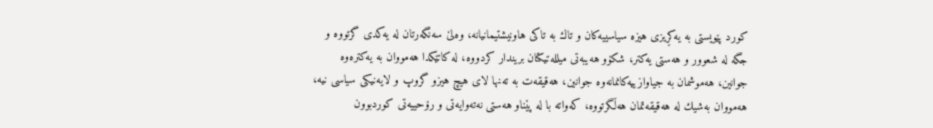كورد پێویستی به‌ یه‌كڕیزی هیزه‌ سیاسییه‌كان و تاك به‌ تاكی هاونیشتیمانیانه‌، وه‌لێ‌ سه‌نگه‌رتان له‌ یه‌كدی گرتووه‌ و جگه‌ له‌ شعوور و هه‌ستی یه‌كتر، شكۆو هه‌یبه‌تی میلله‌تیكتان بریندار كردووه‌، له‌ كاتێكدا هه‌مووان به‌ یه‌كتره‌وه‌ جوانین، هه‌موشمان به‌ جیاوازییه‌كانمانه‌وه‌ جوانین، هه‌قیقه‌ت به‌ ته‌نها لای هیچ هیزو گروپ و لایه‌نیكی سیاسی نیه‌، هه‌مووان به‌شیك له‌ هه‌قیقه‌تمان هه‌ڵگرتووه‌، كه‌واته‌ با له‌ پێناو هه‌ستی نه‌ته‌وایه‌تی و رۆحییه‌تی كوردبوون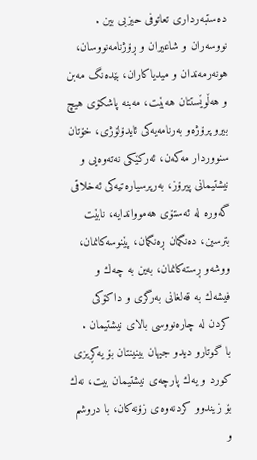ده‌ستبه‌رداری تعاتوفی حیزبی بین .
نووسه‌ران و شاعیران و ڕۆژنامه‌نووسان، هونه‌رمه‌ندان و میدیاكاران، بێده‌نگ مه‌بن و هه‌ڵوێستتان هه‌بێت، مه‌بنه‌ پاشكۆی هیچ بیرو پرۆژه‌و به‌رنامه‌یه‌كی ئایدۆلۆژی، خۆتان سنووردار مه‌كه‌ن، ئه‌ركێكی نه‌ته‌وه‌یی و نیشتیمانی پیرۆز، به‌رپرسیاره‌تیه‌كی ئه‌خلاقی گه‌وره‌ له‌ ئه‌ستۆی هه‌موواندایه‌، نابێت بترسین، ده‌نگمان ڕه‌نگمان، پێنوسه‌كانمان، ووشه‌و ڕسته‌كانمان، به‌ین به‌ چه‌ك و فیشه‌ك به‌ قه‌لغانی به‌رگری و داكۆكی كردن له‌ چاره‌نووسی بالای نیشتیمان .
با گوتارو دیدو جیهان بینینتان بۆ یه‌كڕیزی كورد و یه‌ك پارچه‌ی نیشتیمان بیت، نه‌ك بۆ زیندوو كردنه‌وه‌ی زۆنه‌كان، با دروشم و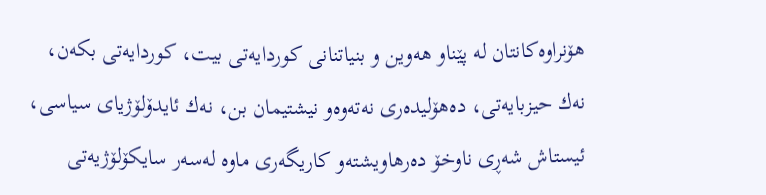هۆنراوه‌كانتان له‌ پێناو هه‌وین و بنیاتنانی كوردایه‌تی بیت، كوردایه‌تی بكه‌ن، نه‌ك حیزبایه‌تی، ده‌هۆلیده‌ری نه‌ته‌وه‌و نیشتیمان بن، نه‌ك ئایدۆلۆژیای سیاسی، ئیستاش شه‌ڕی ناوخۆ ده‌رهاویشته‌و كاریگه‌ری ماوه‌ له‌سه‌ر سایكۆلۆژیه‌تی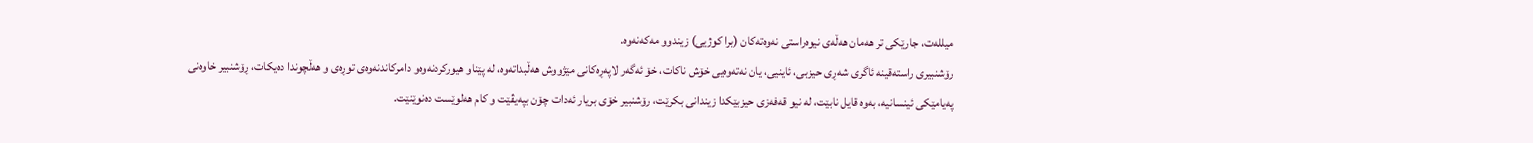میلله‌ت، جارێكی تر هه‌مان هه‌ڵه‌ی نیوه‌راستی نه‌وه‌ته‌كان (برا كوژیی) زیندوو مه‌كه‌نه‌وه‌.
رۆشنبیری راسته‌قینه‌ ئاگری شه‌ڕی حیزبی، ئاینیی، یان نه‌ته‌وه‌یی خۆش ناكات، خۆ ئه‌گه‌ر لاپه‌ڕه‌كانی مێژووش هه‌ڵبداته‌وه‌، له‌ پێناو هیوركردنه‌وه‌و دامركاندنه‌وه‌ی توڕه‌ی و هه‌ڵچوندا ده‌یكات، ڕۆشنبیر خاوه‌نی په‌یامێكی ئینسانیه‌، به‌وه‌ قایل نابێت، له‌ نیو قه‌فه‌زی حیزبێكدا زیندانی بكرێت، رۆشنبیر خۆی بریار ئه‌دات چۆن بپه‌یڤێت و كام هه‌لوێست ده‌نوێنێت.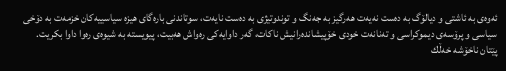ئه‌وه‌ی به‌ ئاشتی و دیالۆگ به‌ ده‌ست نه‌یه‌ت هه‌رگیز به‌ جه‌نگ و توندوتیژی به‌ ده‌ست نایه‌ت، سوتاندنی باره‌گای هیزه‌ سیاسییه‌كان خزمه‌ت به‌ دۆخی سیاسی و پرۆسه‌ی دیموكراسی و ته‌نانه‌ت خودی خۆپیشانده‌رانیش ناكات، گه‌ر داوایه‌كی ره‌واش هه‌بیت، پیویسته‌ به‌ شیوه‌ی ره‌وا داوا بكریت.
پێتان ناخۆشه‌ خه‌ڵك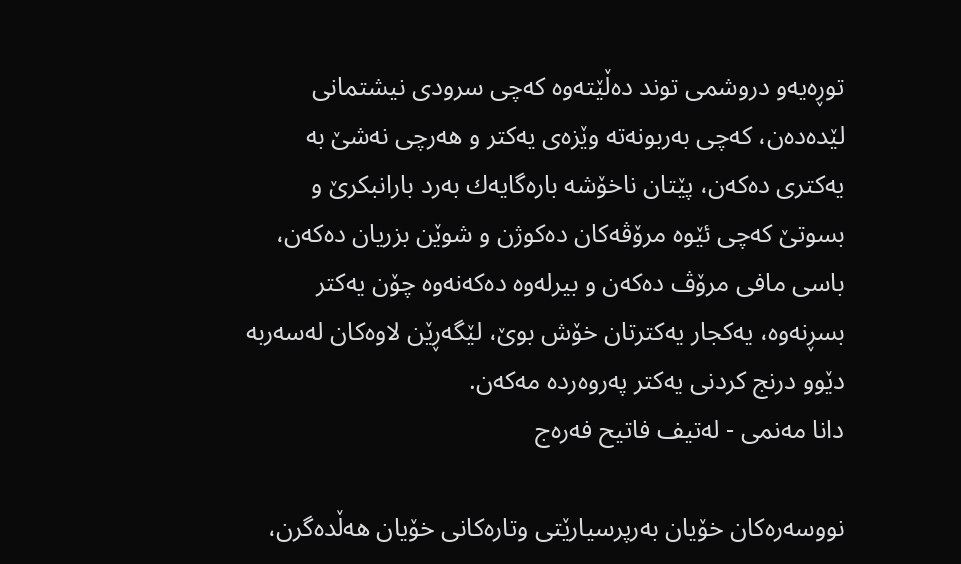توڕه‌یه‌و دروشمی توند ده‌ڵێته‌وه‌ كه‌چی سرودی نیشتمانی لێده‌ده‌ن، كه‌چی به‌ربونه‌ته‌ وێزه‌ی یه‌كتر و هه‌رچی نه‌شێ‌ به‌ یه‌كتری ده‌كه‌ن، پێتان ناخۆشه‌ باره‌گایه‌ك به‌رد بارانبكرێ‌ و بسوتێ‌ كه‌چی ئێوه‌ مرۆڤه‌كان ده‌كوژن و شوێن بزریان ده‌كه‌ن، باسی مافی مرۆڤ ده‌كه‌ن و بیرله‌وه‌ ده‌كه‌نه‌وه‌ چۆن یه‌كتر بسڕنه‌وه‌، یه‌كجار یه‌كترتان خۆش بوێ‌، لێگه‌ڕێن لاوه‌كان له‌سه‌ربه‌ دێوو درنج كردنی یه‌كتر په‌روه‌رده‌ مه‌كه‌ن.
دانا مه‌نمی - له‌تیف فاتیح فه‌ره‌ج

نووسەرەکان خۆیان بەرپرسیارێتی وتارەکانی خۆیان هەڵدەگرن،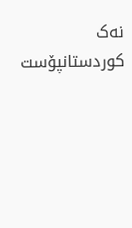نەک کوردستانپۆست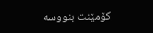کۆمێنت بنووسە